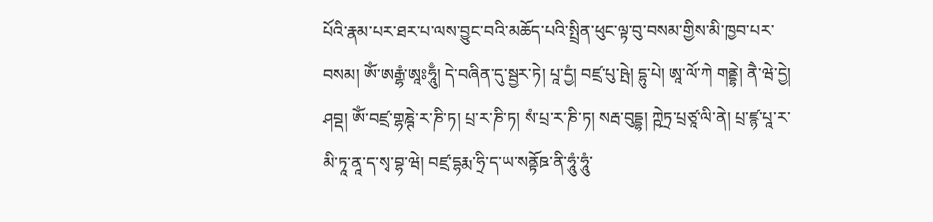པོའི་རྣམ་པར་ཐར་པ་ལས་བྱུང་བའི་མཆོད་པའི་སྤྲིན་ཕུང་ལྟ་བུ་བསམ་གྱིས་མི་ཁྱབ་པར་བསམ། ཨོཾ་ཨརྒྷཾ་ཨཱཿཧཱུྃ། དེ་བཞིན་དུ་སྦྱར་ཏེ། པཱ་དྱཾ། བཛྲ་པུ་ཥྤེ། དྷུ་པེ། ཨཱ་ལོ་ཀེ གནྡྷེ། ནཻ་ཝེ་དྱེ། ཤབྡ། ཨོཾ་བཛྲ་གྷཎྚེ་ར་ཎི་ཏ། པྲ་ར་ཎི་ཏ། སཾ་པྲ་ར་ཎི་ཏ། སརྦ་བུདྡྷ། ཀྵེཏྲ་པྲཙཱ་ལི་ནེ། པྲ་ཛྙ་པཱ་ར་མི་ཏཱ་ནཱ་ད་སྭ་བྷ་ཝེ། བཛྲ་དྷརྨ་ཧྲི་ད་ཡ་སནྟོཋ་ནི་ཧཱུཾ་ཧཱུཾ་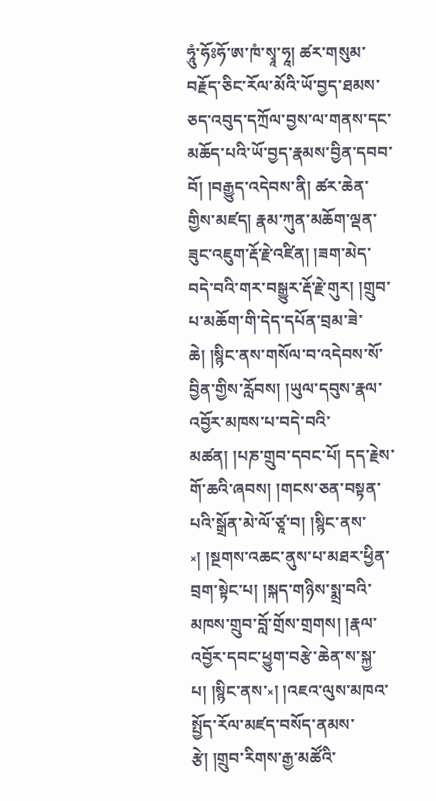ཧཱུཾ་ཧོཿཧོ་ཨ་ཁཾ་སྭཱ་ཧཱ། ཚར་གསུམ་བརྗོད་ཅིང་རོལ་མོའི་ཡོ་བྱད་ཐམས་ཅད་འབུད་དཀྲོལ་བྱས་ལ་གནས་དང་མཆོད་པའི་ཡོ་བྱད་རྣམས་བྱིན་དབབ་བོ། །བརྒྱུད་འདེབས་ནི། ཚར་ཆེན་གྱིས་མཛད། རྣམ་ཀུན་མཆོག་ལྡན་ཟུང་འཇུག་རྡོ་རྗེ་འཛིན། །ཟག་མེད་བདེ་བའི་གར་བསྒྱུར་རྡོ་རྗེ་གུར། །གྲུབ་པ་མཆོག་གི་དེད་དཔོན་བྲམ་ཟེ་ཆེ། །སྙིང་ནས་གསོལ་བ་འདེབས་སོ་བྱིན་གྱིས་རློབས། །ཡུལ་དབུས་རྣལ་འབྱོར་མཁས་པ་བདེ་བའི་མཚན། །པཎ་གྲུབ་དབང་པོ། དད་རྗེས་གོ་ཆའི་ཞབས། །གངས་ཅན་བསྟན་པའི་སྒྲོན་མེ་ལོ་ཙཱ་བ། །སྙིང་ནས་༝། །སྔགས་འཆང་ནུས་པ་མཐར་ཕྱིན་བྲག་སྟེང་པ། །སྐད་གཉིས་སྨྲ་བའི་མཁས་གྲུབ་བློ་གྲོས་གྲགས། །རྣལ་འབྱོར་དབང་ཕྱུག་བརྩེ་ཆེན་ས་སྐྱ་པ། །སྙིང་ནས་༝། །འཇའ་ལུས་མཁའ་སྤྱོད་རོལ་མཛད་བསོད་ནམས་རྩེ། །གྲུབ་རིགས་རྒྱ་མཚོའི་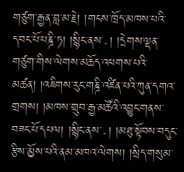གཙུག་རྒྱན་བླ་མ་རྗེ། །གངས་ཁྲོད་མཁས་པའི་དབང་པོ་པཎྜི་ཏ། །སྙིང་ནས་༝། །དྲེགས་ལྡན་གཙུག་གིས་ལེགས་མཆོད་འཕགས་པའི་མཚན། །འཇིགས་རུང་གཎྜི་འཛིན་པའི་ཀུན་དགའ་གྲགས། །མཁས་གྲུབ་རྒྱ་མཚོའི་འབྱུང་གནས་བཟང་པོ་དཔལ། །སྙིང་ནས་༝། །མཐུ་སྟོབས་བདུང་རྩིས་མྱོས་པའི་ནམ་མཁའ་ལེགས། །སྲིད་གསུམ་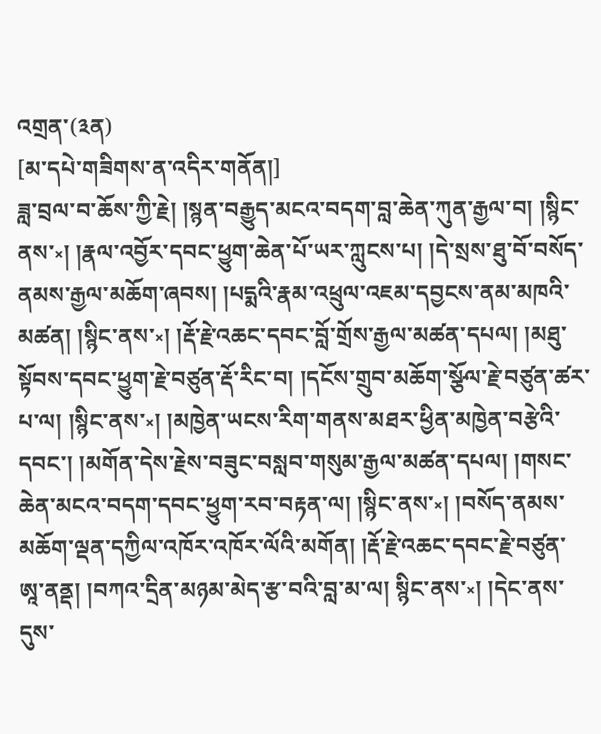འགྲན་(༣ན)
[མ་དཔེ་གཟིགས་ན་འདིར་གནོན།]
ཟླ་བྲལ་བ་ཆོས་ཀྱི་རྗེ། །སྙན་བརྒྱུད་མངའ་བདག་བླ་ཆེན་ཀུན་རྒྱལ་བ། །སྙིང་ནས་༝། །རྣལ་འབྱོར་དབང་ཕྱུག་ཆེན་པོ་ཡར་ཀླུངས་པ། །དེ་སྲས་ཐུ་བོ་བསོད་ནམས་རྒྱལ་མཆོག་ཞབས། །པདྨའི་རྣམ་འཕྲུལ་འཇམ་དབྱངས་ནམ་མཁའི་མཚན། །སྙིང་ནས་༝། །རྡོ་རྗེ་འཆང་དབང་བློ་གྲོས་རྒྱལ་མཚན་དཔལ། །མཐུ་སྟོབས་དབང་ཕྱུག་རྗེ་བཙུན་རྡོ་རིང་བ། །དངོས་གྲུབ་མཆོག་སྩོལ་རྗེ་བཙུན་ཚར་པ་ལ། །སྙིང་ནས་༝། །མཁྱེན་ཡངས་རིག་གནས་མཐར་ཕྱིན་མཁྱེན་བརྩེའི་དབང་། །མགོན་དེས་རྗེས་བཟུང་བསླབ་གསུམ་རྒྱལ་མཚན་དཔལ། །གསང་ཆེན་མངའ་བདག་དབང་ཕྱུག་རབ་བརྟན་ལ། །སྙིང་ནས་༝། །བསོད་ནམས་མཆོག་ལྡན་དཀྱིལ་འཁོར་འཁོར་ལོའི་མགོན། །རྡོ་རྗེ་འཆང་དབང་རྗེ་བཙུན་ཨཱ་ནནྡ། །བཀའ་དྲིན་མཉམ་མེད་རྩ་བའི་བླ་མ་ལ། སྙིང་ནས་༝། །དེང་ནས་དུས་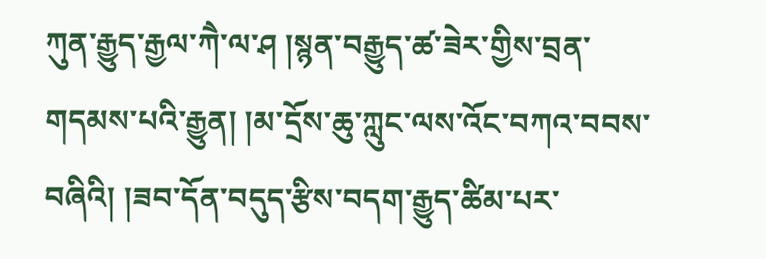ཀུན་རྒྱུད་རྒྱལ་ཀཻ་ལ་ཤ །སྙན་བརྒྱུད་ཚ་ཟེར་གྱིས་བྲན་གདམས་པའི་རྒྱུན། །མ་དྲོས་ཆུ་ཀླུང་ལས་འོང་བཀའ་བབས་བཞིའི། །ཟབ་དོན་བདུད་རྩིས་བདག་རྒྱུད་ཚིམ་པར་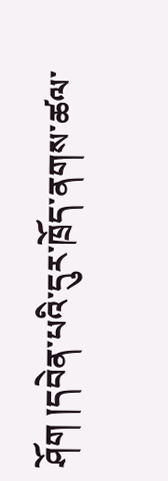ཤོག །དབེན་པའི་དུར་ཁྲོད་ནགས་ཚལ་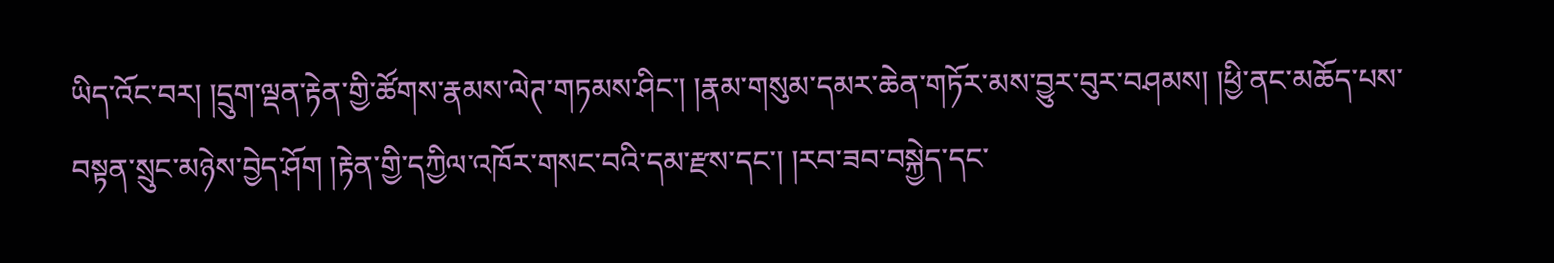ཡིད་འོང་བར། །དྲུག་ལྡན་རྟེན་གྱི་ཚོགས་རྣམས་ལེཊ་གཏམས་ཤིང་། །རྣམ་གསུམ་དམར་ཆེན་གཏོར་མས་བྱུར་བུར་བཤམས། །ཕྱི་ནང་མཆོད་པས་བསྟན་སྲུང་མཉེས་བྱེད་ཤོག །རྟེན་གྱི་དཀྱིལ་འཁོར་གསང་བའི་དམ་རྫས་དང་། །རབ་ཟབ་བསྐྱེད་དང་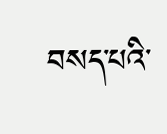བསད་པའི་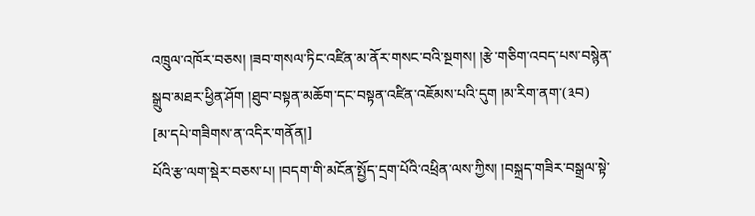འཁྲུལ་འཁོར་བཅས། །ཟབ་གསལ་ཏིང་འཛིན་མ་ནོར་གསང་བའི་སྔགས། །རྩེ་གཅིག་འབད་པས་བསྙེན་སྒྲུབ་མཐར་ཕྱིན་ཤོག །ཐུབ་བསྟན་མཆོག་དང་བསྟན་འཛིན་འཇོམས་པའི་དུག །མ་རིག་ནག་(༣བ)
[མ་དཔེ་གཟིགས་ན་འདིར་གནོན།]
པོའི་རྩ་ལག་སྡེར་བཅས་པ། །བདག་གི་མངོན་སྤྱོད་དྲག་པོའི་འཕྲིན་ལས་ཀྱིས། །བསྐྲད་གཟིར་བསྒྲལ་སྟེ་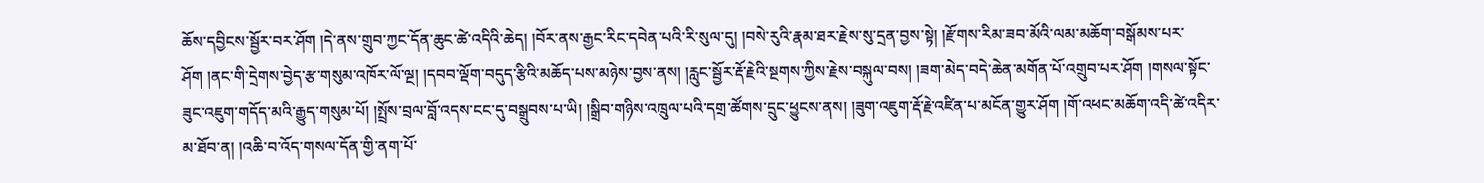ཆོས་དབྱིངས་སྦྱོར་བར་ཤོག །དེ་ནས་གྲུབ་ཀྱང་དོན་ཆུང་ཚེ་འདིའི་ཆེད། །བོར་ནས་རྒྱང་རིང་དབེན་པའི་རི་སུལ་དུ། །བསེ་རུའི་རྣམ་ཐར་རྗེས་སུ་དྲན་བྱས་སྟེ། །རྫོགས་རིམ་ཟབ་མོའི་ལམ་མཆོག་བསྒོམས་པར་ཤོག །ནང་གི་དྲེགས་བྱེད་རྩ་གསུམ་འཁོར་ལོ་ལྔ། །དབབ་ལྡོག་བདུད་རྩིའི་མཆོད་པས་མཉེས་བྱས་ནས། །རླུང་སྦྱོར་རྡོ་རྗེའི་སྔགས་ཀྱིས་རྗེས་བསྐུལ་བས། །ཟག་མེད་བདེ་ཆེན་མགོན་པོ་འགྲུབ་པར་ཤོག །གསལ་སྟོང་ཟུང་འཇུག་གདོད་མའི་རྒྱུད་གསུམ་པོ། །སྤྲོས་བྲལ་བློ་འདས་ངང་དུ་བསྒྲུབས་པ་ཡི། །སྒྲིབ་གཉིས་འཁྲུལ་པའི་དགྲ་ཚོགས་དྲུང་ཕྱུངས་ནས། །ཟུག་འཇུག་རྡོ་རྗེ་འཛིན་པ་མངོན་གྱུར་ཤོག །གོ་འཕང་མཆོག་འདི་ཚེ་འདིར་མ་ཐོབ་ན། །འཆི་བ་འོད་གསལ་དོན་གྱི་ནག་པོ་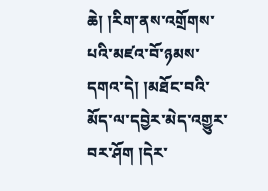ཆེ། །རིག་ནས་འགྲོགས་པའི་མཛའ་བོ་ཉམས་དགའ་དེ། །མཐོང་བའི་མོད་ལ་དབྱེར་མེད་འགྱུར་བར་ཤོག །དེར་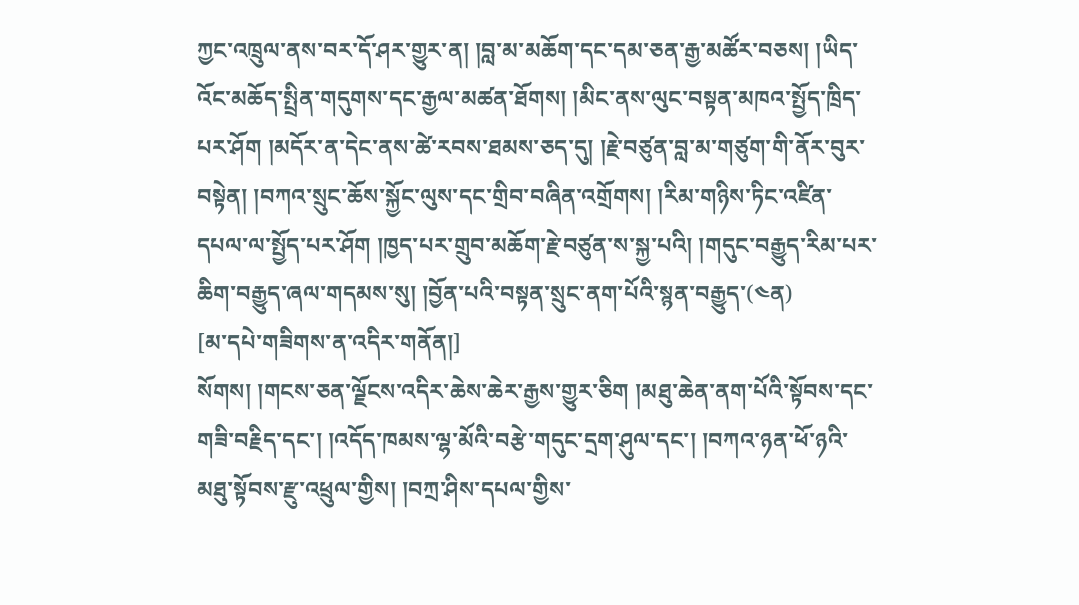ཀྱང་འཁྲུལ་ནས་བར་དོ་ཤར་གྱུར་ན། །བླ་མ་མཆོག་དང་དམ་ཅན་རྒྱ་མཚོར་བཅས། །ཡིད་འོང་མཆོད་སྤྲིན་གདུགས་དང་རྒྱལ་མཚན་ཐོགས། །མིང་ནས་ལུང་བསྟན་མཁའ་སྤྱོད་ཁྲིད་པར་ཤོག །མདོར་ན་དེང་ནས་ཚེ་རབས་ཐམས་ཅད་དུ། །རྗེ་བཙུན་བླ་མ་གཙུག་གི་ནོར་བུར་བསྟེན། །བཀའ་སྲུང་ཆོས་སྐྱོང་ལུས་དང་གྲིབ་བཞིན་འགྲོགས། །རིམ་གཉིས་ཏིང་འཛིན་དཔལ་ལ་སྤྱོད་པར་ཤོག །ཁྱད་པར་གྲུབ་མཆོག་རྗེ་བཙུན་ས་སྐྱ་པའི། །གདུང་བརྒྱུད་རིམ་པར་ཆིག་བརྒྱུད་ཞལ་གདམས་སུ། །བྱོན་པའི་བསྟན་སྲུང་ནག་པོའི་སྙན་བརྒྱུད་(༤ན)
[མ་དཔེ་གཟིགས་ན་འདིར་གནོན།]
སོགས། །གངས་ཅན་ལྗོངས་འདིར་ཆེས་ཆེར་རྒྱས་གྱུར་ཅིག །མཐུ་ཆེན་ནག་པོའི་སྟོབས་དང་གཟི་བརྗིད་དང་། །འདོད་ཁམས་ལྷ་མོའི་བརྩེ་གདུང་དྲག་ཤུལ་དང་། །བཀའ་ཉན་ཕོ་ཉའི་མཐུ་སྟོབས་རྫུ་འཕྲུལ་གྱིས། །བཀྲ་ཤིས་དཔལ་གྱིས་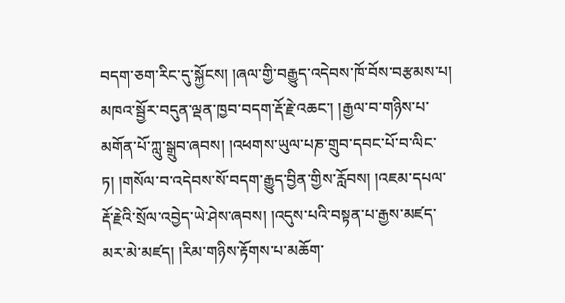བདག་ཅག་རིང་དུ་སྐྱོངས། །ཞལ་གྱི་བརྒྱུད་འདེབས་ཁོ་བོས་བརྩམས་པ། མཁའ་སྦྱོར་བདུན་ལྡན་ཁྱབ་བདག་རྡོ་རྗེ་འཆང་། །རྒྱལ་བ་གཉིས་པ་མགོན་པོ་ཀླུ་སྒྲུབ་ཞབས། །འཕགས་ཡུལ་པཎ་གྲུབ་དབང་པོ་བ་ལིང་ཏ། །གསོལ་བ་འདེབས་སོ་བདག་རྒྱུད་བྱིན་གྱིས་རློབས། །འཇམ་དཔལ་རྡོ་རྗེའི་སྲོལ་འབྱེད་ཡེ་ཤེས་ཞབས། །འདུས་པའི་བསྟན་པ་རྒྱས་མཛད་མར་མེ་མཛད། །རིམ་གཉིས་རྟོགས་པ་མཆོག་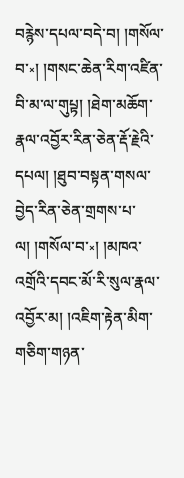བརྙེས་དཔལ་བདེ་བ། །གསོལ་བ་༝། །གསང་ཆེན་རིག་འཛིན་བི་མ་ལ་གུཔྟ། །ཐེག་མཆོག་རྣལ་འབྱོར་རིན་ཅེན་རྡོ་རྗེའི་དཔལ། །ཐུབ་བསྟན་གསལ་བྱེད་རིན་ཅེན་གྲགས་པ་ལ། །གསོལ་བ་༝། །མཁའ་འགྲོའི་དབང་མོ་རི་སུལ་རྣལ་འབྱོར་མ། །འཇིག་རྟེན་མིག་གཅིག་གཉན་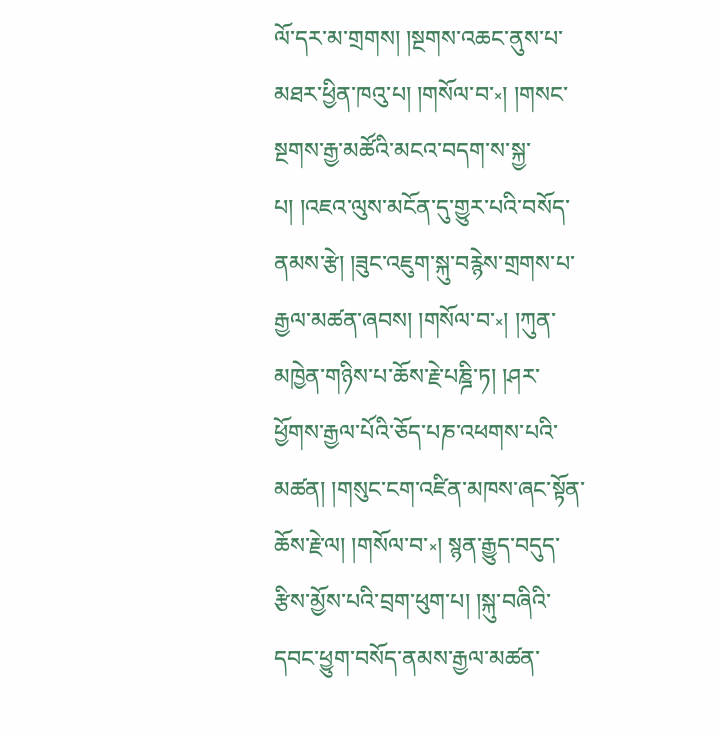ལོ་དར་མ་གྲགས། །སྔགས་འཆང་ནུས་པ་མཐར་ཕྱིན་ཁའུ་པ། །གསོལ་བ་༝། །གསང་སྔགས་རྒྱ་མཚོའི་མངའ་བདག་ས་སྐྱ་པ། །འཇའ་ལུས་མངོན་དུ་གྱུར་པའི་བསོད་ནམས་རྩེ། །ཟུང་འཇུག་སྐུ་བརྙེས་གྲགས་པ་རྒྱལ་མཚན་ཞབས། །གསོལ་བ་༝། །ཀུན་མཁྱེན་གཉིས་པ་ཆོས་རྗེ་པཎྜི་ཏ། །ཤར་ཕྱོགས་རྒྱལ་པོའི་ཅོད་པཎ་འཕགས་པའི་མཚན། །གསུང་ངག་འཛིན་མཁས་ཞང་སྟོན་ཆོས་རྗེ་ལ། །གསོལ་བ་༝། སྙན་རྒྱུད་བདུད་རྩིས་མྱོས་པའི་བྲག་ཕུག་པ། །སྐུ་བཞིའི་དབང་ཕྱུག་བསོད་ནམས་རྒྱལ་མཚན་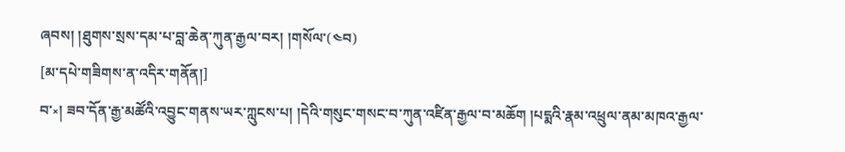ཞབས། །ཐུགས་སྲས་དམ་པ་བླ་ཆེན་ཀུན་རྒྱལ་བར། །གསོལ་(༤བ)
[མ་དཔེ་གཟིགས་ན་འདིར་གནོན།]
བ་༝། ཟབ་དོན་རྒྱ་མཚོའི་འབྱུང་གནས་ཡར་ཀླུངས་པ། །དེའི་གསུང་གསང་བ་ཀུན་འཛིན་རྒྱལ་བ་མཆོག །པདྨའི་རྣམ་འཕྲུལ་ནམ་མཁའ་རྒྱལ་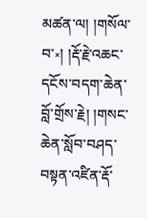མཚན་ལ། །གསོལ་བ་༝། །རྡོ་རྗེ་འཆང་དངོས་བདག་ཆེན་བློ་གྲོས་རྗེ། །གསང་ཆེན་སློབ་བཤད་བསྟན་འཛིན་རྡོ་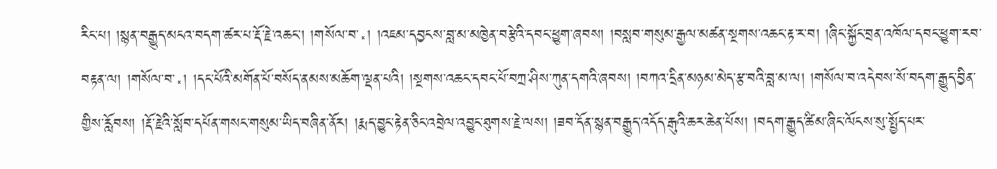རིང་པ། །སྙན་བརྒྱུད་མངའ་བདག་ཚར་པ་རྡོ་རྗེ་འཆང་། །གསོལ་བ་༝། །འཇམ་དབྱངས་བླ་མ་མཁྱེན་བརྩེའི་དབང་ཕྱུག་ཞབས། །བསླབ་གསུམ་རྒྱལ་མཚན་སྔགས་འཆང་རྟ་ར་བ། །ཞིང་སྐྱོང་བྲན་འཁོལ་དབང་ཕྱུག་རབ་བརྟན་ལ། །གསོལ་བ་༝། །དང་པོའི་མགོན་པོ་བསོད་ནམས་མཆོག་ལྡན་པའི། །སྔགས་འཆང་དབང་པོ་བཀྲ་ཤིས་ཀུན་དགའི་ཞབས། །བཀའ་དྲིན་མཉམ་མེད་རྩ་བའི་བླ་མ་ལ། །གསོལ་བ་འདེབས་སོ་བདག་རྒྱུད་བྱིན་གྱིས་རློབས། །རྡོ་རྗེའི་སློབ་དཔོན་གསང་གསུམ་ཡིད་བཞིན་ནོར། །རྨད་བྱུང་རྟེན་ཅིང་འབྲེལ་འབྱུང་ཐུགས་རྗེ་ལས། །ཟབ་དོན་སྙན་བརྒྱུད་འདོད་རྒུའི་ཆར་ཆེན་པོས། །བདག་རྒྱུད་ཚིམ་ཞིང་ལོངས་སུ་སྤྱོད་པར་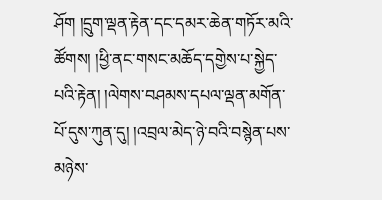ཤོག །དྲུག་ལྡན་རྟེན་དང་དམར་ཆེན་གཏོར་མའི་ཚོགས། །ཕྱི་ནང་གསང་མཆོད་དགྱེས་པ་སྐྱེད་པའི་རྟེན། །ལེགས་བཤམས་དཔལ་ལྡན་མགོན་པོ་དུས་ཀུན་དུ། །འབྲལ་མེད་ཉེ་བའི་བསྙེན་པས་མཉེས་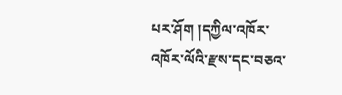པར་ཤོག །དཀྱིལ་འཁོར་འཁོར་ལོའི་རྫས་དང་བཅའ་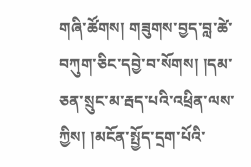གཞི་ཚོགས། གཟུགས་བྱད་བླ་ཚེ་བཀུག་ཅིང་དབྱེ་བ་སོགས། །དམ་ཅན་སྲུང་མ་རྦད་པའི་འཕྲིན་ལས་ཀྱིས། །མངོན་སྤྱོད་དྲག་པོའི་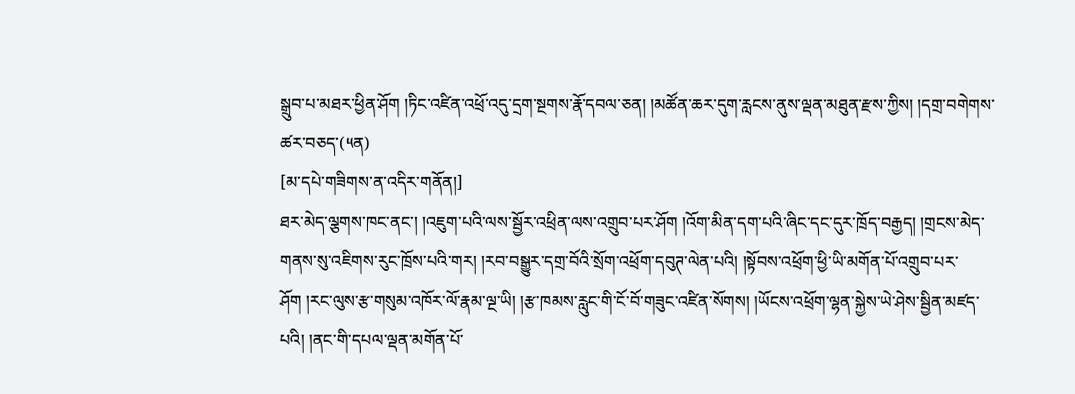སྒྲུབ་པ་མཐར་ཕྱིན་ཤོག །ཏིང་འཛིན་འཕྲོ་འདུ་དྲག་སྔགས་རྣོ་དབལ་ཅན། །མཚོན་ཆར་དུག་རླངས་ནུས་ལྡན་མཐུན་རྫས་ཀྱིས། །དགྲ་བགེགས་ཚར་བཅད་(༥ན)
[མ་དཔེ་གཟིགས་ན་འདིར་གནོན།]
ཐར་མེད་ལྕགས་ཁང་ནང་། །འཇུག་པའི་ལས་སྦྱོར་འཕྲིན་ལས་འགྲུབ་པར་ཤོག །འོག་མིན་དག་པའི་ཞིང་དང་དུར་ཁྲོད་བརྒྱད། །གྲངས་མེད་གནས་སུ་འཇིགས་རུང་ཁྲོས་པའི་གར། །རབ་བསྒྱུར་དགྲ་བོའི་སྲོག་འཕྲོག་དབུཊ་ལེན་པའི། །སྟོབས་འཕྲོག་ཕྱི་ཡི་མགོན་པོ་འགྲུབ་པར་ཤོག །རང་ལུས་རྩ་གསུམ་འཁོར་ལོ་རྣམ་ལྔ་ཡི། །རྩ་ཁམས་རླུང་གི་ངོ་བོ་གཟུང་འཛིན་སོགས། །ཡོངས་འཕྲོག་ལྷན་སྐྱེས་ཡེ་ཤེས་སྦྱིན་མཛད་པའི། །ནང་གི་དཔལ་ལྡན་མགོན་པོ་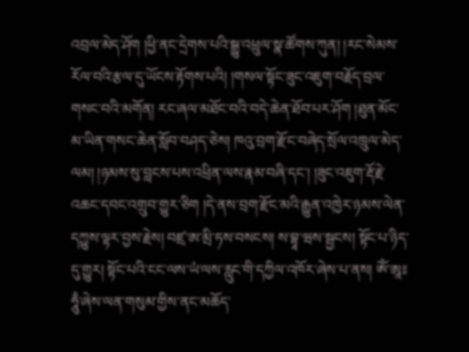འབྲལ་མེད་ཤོག །ཕྱི་ནང་དྲེགས་པའི་སྒྱུ་འཕྲུལ་སྣ་ཚོགས་ཀུན། །རང་སེམས་རོལ་བའི་རྩལ་དུ་ཡོངས་རྟོགས་པའི། །གསལ་སྟོང་ཟུང་འཇུག་བརྗོད་བྲལ་གསང་བའི་མགོན། རང་ཞལ་མཐོང་བའི་བདེ་ཆེན་ཐོབ་པར་ཤོག །ཐུན་མོང་མ་ཡིན་གསང་ཆེན་སློབ་བཤད་ཅེས། ཁའུ་བྲག་རྫོང་བཞེད་སྲོལ་འཁྲུལ་མེད་ལམ། །ཉམས་སུ་བླངས་པས་འཕྲིན་ལས་རྣམ་བཞི་དང་། །ཟུང་འཇུག་རྡོ་རྗེ་འཆང་དབང་འགྲུབ་གྱུར་ཅིག །དེ་ནས་བྲག་རྫོང་མའི་རྒྱུན་འཁྱེར་ཉམས་ལེན་དཀྱུས་ལྟར་བྱས་རྗེས། བཛྲ་ཨ་མྲི་ཏས་བསངས། ས་བྷཱ་ཝས་སྦྱངས། སྟོང་པ་ཉིད་དུ་གྱུར། སྟོང་པའི་ངང་ལས་ཡཾ་ལས་རླུང་གི་དཀྱིལ་འཁོར་ཞེས་པ་ནས། ཨོཾ་ཨཱཿཧཱུྃ་ཞེས་ལན་གསུམ་གྱིས་ནང་མཆོད་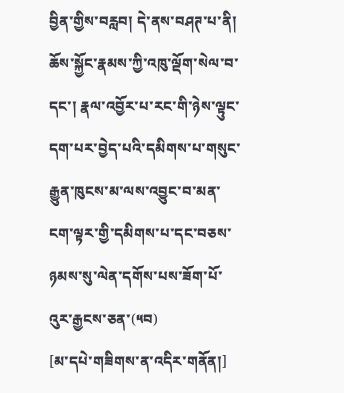བྱིན་གྱིས་བརླབ། དེ་ནས་བཤཊ་པ་ནི། ཆོས་སྐྱོང་རྣམས་ཀྱི་འཁུ་ལྡོག་སེལ་བ་དང་། རྣལ་འབྱོར་པ་རང་གི་ཉེས་ལྟུང་དག་པར་བྱེད་པའི་དམིགས་པ་གསུང་རྒྱུན་ཁུངས་མ་ལས་འབྱུང་བ་མན་ངག་ལྟར་གྱི་དམིགས་པ་དང་བཅས་ཉམས་སུ་ལེན་དགོས་པས་ཟོག་པོ་འུར་རྒྱངས་ཅན་(༥བ)
[མ་དཔེ་གཟིགས་ན་འདིར་གནོན།]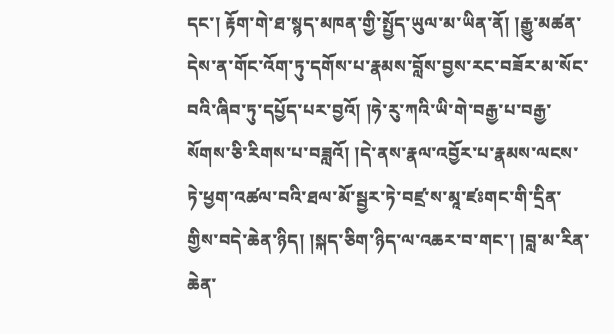དང་། རྟོག་གེ་ཐ་སྙད་མཁན་གྱི་སྤྱོད་ཡུལ་མ་ཡིན་ནོ། །རྒྱུ་མཚན་དེས་ན་གོང་འོག་ཏུ་དགོས་པ་རྣམས་བློས་བྱས་རང་བཟོར་མ་སོང་བའི་ཞིབ་ཏུ་དཔྱོད་པར་བྱའོ། །ཧེ་རུ་ཀའི་ཡི་གེ་བརྒྱ་པ་བརྒྱ་སོགས་ཅི་རིགས་པ་བཟླའོ། །དེ་ནས་རྣལ་འབྱོར་པ་རྣམས་ལངས་ཏེ་ཕྱག་འཚལ་བའི་ཐལ་མོ་སྦྱར་ཏེ་བཛྲ་ས་མཱ་ཛཿགང་གི་དྲིན་གྱིས་བདེ་ཆེན་ཉིད། །སྐད་ཅིག་ཉིད་ལ་འཆར་བ་གང་། །བླ་མ་རིན་ཆེན་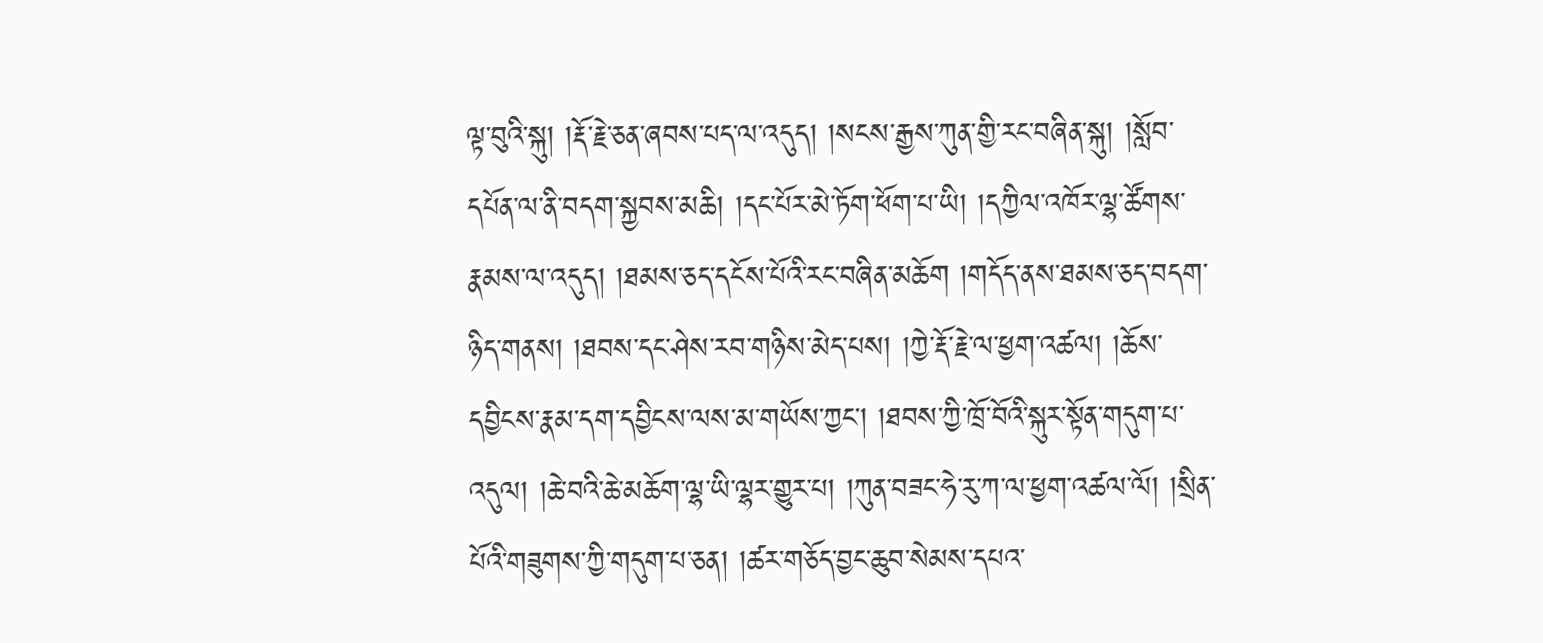ལྟ་བུའི་སྐུ། །རྡོ་རྗེ་ཅན་ཞབས་པད་ལ་འདུད། །སངས་རྒྱས་ཀུན་གྱི་རང་བཞིན་སྐུ། །སློབ་དཔོན་ལ་ནི་བདག་སྐྱབས་མཆི། །དང་པོར་མེ་ཏོག་ཕོག་པ་ཡི། །དཀྱིལ་འཁོར་ལྷ་ཚོགས་རྣམས་ལ་འདུད། །ཐམས་ཅད་དངོས་པོའི་རང་བཞིན་མཆོག །གདོད་ནས་ཐམས་ཅད་བདག་ཉིད་གནས། །ཐབས་དང་ཤེས་རབ་གཉིས་མེད་པས། །ཀྱེ་རྡོ་རྗེ་ལ་ཕྱག་འཚལ། །ཆོས་དབྱིངས་རྣམ་དག་དབྱིངས་ལས་མ་གཡོས་ཀྱང་། །ཐབས་ཀྱི་ཁྲོ་བོའི་སྐུར་སྟོན་གདུག་པ་འདུལ། །ཆེ་བའི་ཆེ་མཆོག་ལྷ་ཡི་ལྷར་གྱུར་པ། །ཀུན་བཟང་ཧེ་རུ་ཀ་ལ་ཕྱག་འཚལ་ལོ། །སྲིན་པོའི་གཟུགས་ཀྱི་གདུག་པ་ཅན། །ཚར་གཅོད་བྱང་ཆུབ་སེམས་དཔའ་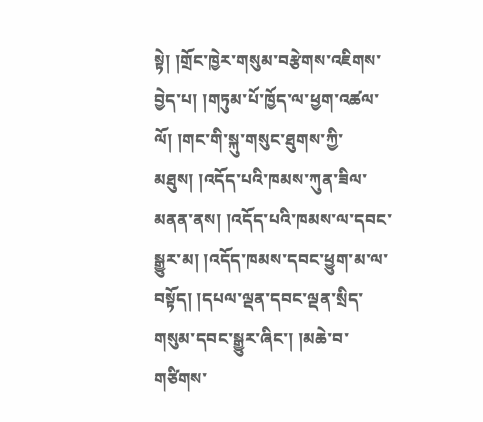སྟེ། །གྲོང་ཁྱེར་གསུམ་བརྩེགས་འཇིགས་བྱེད་པ། །གཏུམ་པོ་ཁྱོད་ལ་ཕྱག་འཚལ་ལོ། །གང་གི་སྐུ་གསུང་ཐུགས་ཀྱི་མཐུས། །འདོད་པའི་ཁམས་ཀུན་ཟིལ་མནན་ནས། །འདོད་པའི་ཁམས་ལ་དབང་སྒྱུར་མ། །འདོད་ཁམས་དབང་ཕྱུག་མ་ལ་བསྟོད། །དཔལ་ལྡན་དབང་ལྡན་སྲིད་གསུམ་དབང་སྒྱུར་ཞིང་། །མཆེ་བ་གཙིགས་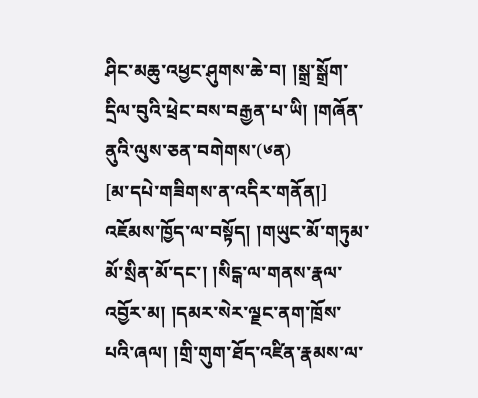ཤིང་མཆུ་འཕྱང་ཤུགས་ཆེ་བ། །སྒྲ་སྒྲོག་དྲིལ་བུའི་ཕྲེང་བས་བརྒྱན་པ་ཡི། །གཞོན་ནུའི་ལུས་ཅན་བགེགས་(༦ན)
[མ་དཔེ་གཟིགས་ན་འདིར་གནོན།]
འཇོམས་ཁྱོད་ལ་བསྟོད། །གཡུང་མོ་གཏུམ་མོ་སྲིན་མོ་དང་། །སིངྒ་ལ་གནས་རྣལ་འབྱོར་མ། །དམར་སེར་ལྗང་ནག་ཁྲོས་པའི་ཞལ། །གྲི་གུག་ཐོད་འཛིན་རྣམས་ལ་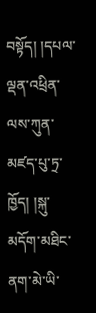བསྟོད། །དཔལ་ལྡན་འཕྲིན་ལས་ཀུན་མཛད་པུ་ཏྲ་ཁྱོད། །སྐུ་མདོག་མཐིང་ནག་མེ་ཡི་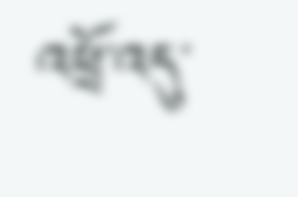འཕྲོ་འདུ་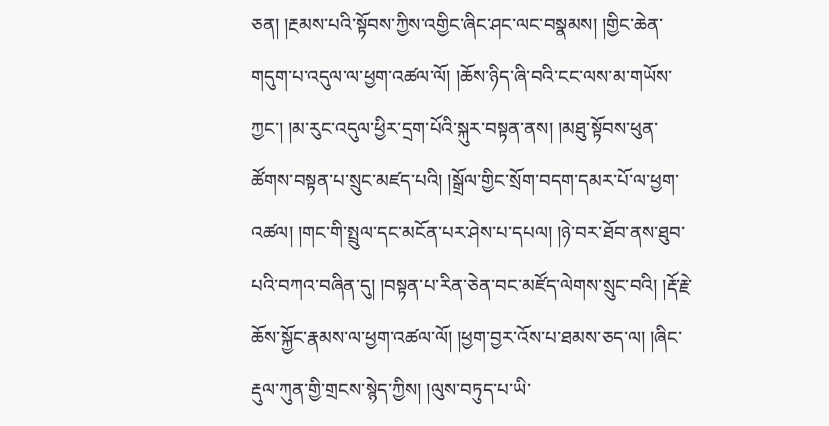ཅན། །རྔམས་པའི་སྟོབས་ཀྱིས་འགྱིང་ཞིང་ཤང་ལང་བསྣམས། །གྱིང་ཆེན་གདུག་པ་འདུལ་ལ་ཕྱག་འཚལ་ལོ། །ཆོས་ཉིད་ཞི་བའི་ངང་ལས་མ་གཡོས་ཀྱང་། །མ་རུང་འདུལ་ཕྱིར་དྲག་པོའི་སྐུར་བསྟན་ནས། །མཐུ་སྟོབས་ཕུན་ཚོགས་བསྟན་པ་སྲུང་མཛད་པའི། །སྒྲོལ་གྱིང་སྲོག་བདག་དམར་པོ་ལ་ཕྱག་འཚལ། །གང་གི་སྤྲུལ་དང་མངོན་པར་ཤེས་པ་དཔལ། །ཉེ་བར་ཐོབ་ནས་ཐུབ་པའི་བཀའ་བཞིན་དུ། །བསྟན་པ་རིན་ཅེན་བང་མཛོད་ལེགས་སྲུང་བའི། །རྡོ་རྗེ་ཆོས་སྐྱོང་རྣམས་ལ་ཕྱག་འཚལ་ལོ། །ཕྱག་བྱར་འོས་པ་ཐམས་ཅད་ལ། །ཞིང་རྡུལ་ཀུན་གྱི་གྲངས་སྙེད་ཀྱིས། །ལུས་བཏུད་པ་ཡི་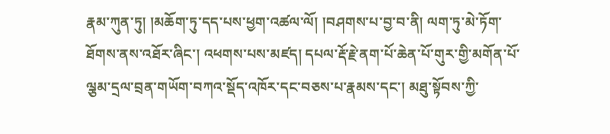རྣམ་ཀུན་ཏུ། །མཆོག་ཏུ་དད་པས་ཕྱག་འཚལ་ལོ། །བཤགས་པ་བྱ་བ་ནི། ལག་ཏུ་མེ་ཏོག་ཐོགས་ནས་འཐོར་ཞིང་། འཕགས་པས་མཛད། དཔལ་རྡོ་རྗེ་ནག་པོ་ཆེན་པོ་གུར་གྱི་མགོན་པོ་ལྕམ་དྲལ་བྲན་གཡོག་བཀའ་སྡོད་འཁོར་དང་བཅས་པ་རྣམས་དང་། མཐུ་སྟོབས་ཀྱི་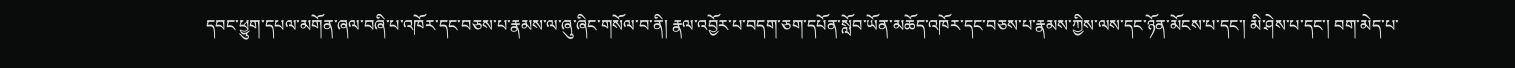དབང་ཕྱུག་དཔལ་མགོན་ཞལ་བཞི་པ་འཁོར་དང་བཅས་པ་རྣམས་ལ་ཞུ་ཞིང་གསོལ་བ་ནི། རྣལ་འབྱོར་པ་བདག་ཅག་དཔོན་སློབ་ཡོན་མཆོད་འཁོར་དང་བཅས་པ་རྣམས་ཀྱིས་ལས་དང་ཉོན་མོངས་པ་དང་། མི་ཤེས་པ་དང་། བག་མེད་པ་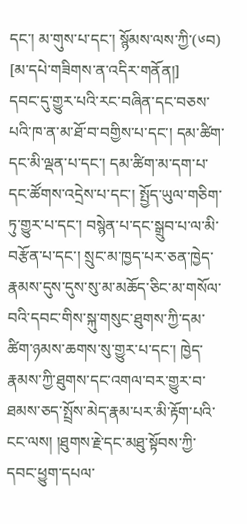དང་། མ་གུས་པ་དང་། སྙོམས་ལས་ཀྱི་(༦བ)
[མ་དཔེ་གཟིགས་ན་འདིར་གནོན།]
དབང་དུ་གྱུར་པའི་རང་བཞིན་དང་བཅས་པའི་ཁ་ན་མ་ཐོ་བ་བགྱིས་པ་དང་། དམ་ཚིག་དང་མི་ལྡན་པ་དང་། དམ་ཚིག་མ་དག་པ་དང་ཚོགས་འདྲེས་པ་དང་། སྤྱོད་ཡུལ་གཅིག་ཏུ་གྱུར་པ་དང་། བསྙེན་པ་དང་སྒྲུབ་པ་ལ་མི་བརྩོན་པ་དང་། སྲུང་མ་ཁྱད་པར་ཅན་ཁྱེད་རྣམས་དུས་དུས་སུ་མ་མཆོད་ཅིང་མ་གསོལ་བའི་དབང་གིས་སྐུ་གསུང་ཐུགས་ཀྱི་དམ་ཚིག་ཉམས་ཆགས་སུ་གྱུར་པ་དང་། ཁྱེད་རྣམས་ཀྱི་ཐུགས་དང་འགལ་བར་གྱུར་བ་ཐམས་ཅད་སྤྲོས་མེད་རྣམ་པར་མི་རྟོག་པའི་ངང་ལས། །ཐུགས་རྗེ་དང་མཐུ་སྟོབས་ཀྱི་དབང་ཕྱུག་དཔལ་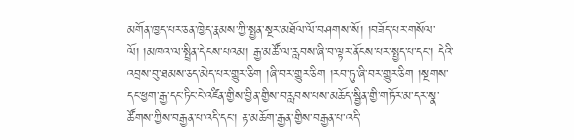མགོན་ཁྱད་པར་ཅན་ཁྱེད་རྣམས་ཀྱི་སྤྱན་སྔར་མཐོལ་ལོ་བཤགས་སོ། །བཟོད་པར་གསོལ་ལོ། །མཁའ་ལ་སྤྲིན་དེངས་པའམ། རྒྱ་མཚོ་ལ་རླབས་ཞི་བ་ལྟར་ནོངས་པར་སྤྱད་པ་དང་། དེའི་འབྲས་བུ་ཐམས་ཅད་མེད་པར་གྱུར་ཅིག །ཞི་བར་གྱུར་ཅིག །རབ་ཏུ་ཞི་བར་གྱུར་ཅིག །སྔགས་དང་ཕྱག་རྒྱ་དང་ཏིང་ངེ་འཛིན་གྱིས་བྱིན་གྱིས་བརླབས་པས་མཆོད་སྦྱིན་གྱི་གཏོར་མ་དར་སྣ་ཚོགས་ཀྱིས་བརྒྱན་པ་འདི་དང་། རྟ་མཆོག་རྒྱན་གྱིས་བརྒྱན་པ་འདི་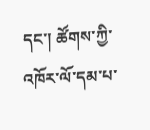དང་། ཚོགས་ཀྱི་འཁོར་ལོ་དམ་པ་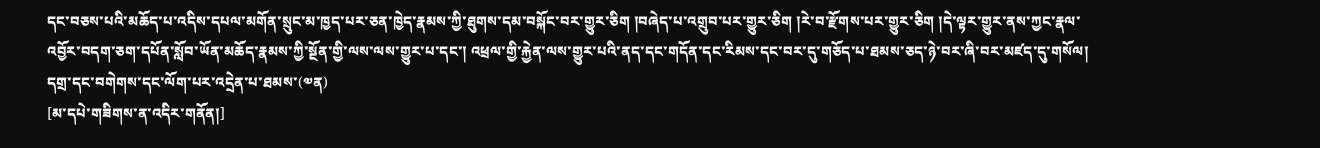དང་བཅས་པའི་མཆོད་པ་འདིས་དཔལ་མགོན་སྲུང་མ་ཁྱད་པར་ཅན་ཁྱེད་རྣམས་ཀྱི་ཐུགས་དམ་བསྐོང་བར་གྱུར་ཅིག །བཞེད་པ་འགྲུབ་པར་གྱུར་ཅིག །རེ་བ་རྫོགས་པར་གྱུར་ཅིག །དེ་ལྟར་གྱུར་ནས་ཀྱང་རྣལ་འབྱོར་བདག་ཅག་དཔོན་སློབ་ཡོན་མཆོད་རྣམས་ཀྱི་སྔོན་གྱི་ལས་ལས་གྱུར་པ་དང་། འཕྲལ་གྱི་རྐྱེན་ལས་གྱུར་པའི་ནད་དང་གདོན་དང་རིམས་དང་བར་དུ་གཅོད་པ་ཐམས་ཅད་ཉེ་བར་ཞི་བར་མཛད་དུ་གསོལ། དགྲ་དང་བགེགས་དང་ལོག་པར་འདྲེན་པ་ཐམས་(༧ན)
[མ་དཔེ་གཟིགས་ན་འདིར་གནོན།]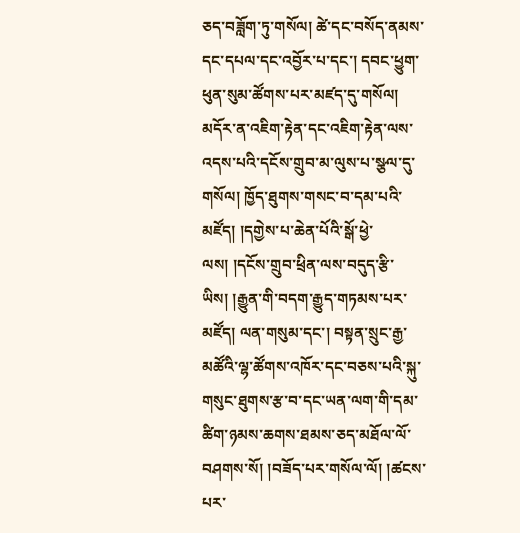ཅད་བཟློག་ཏུ་གསོལ། ཚེ་དང་བསོད་ནམས་དང་དཔལ་དང་འབྱོར་པ་དང་། དབང་ཕྱུག་ཕུན་སུམ་ཚོགས་པར་མཛད་དུ་གསོལ། མདོར་ན་འཇིག་རྟེན་དང་འཇིག་རྟེན་ལས་འདས་པའི་དངོས་གྲུབ་མ་ལུས་པ་སྩལ་དུ་གསོལ། ཁྱོད་ཐུགས་གསང་བ་དམ་པའི་མཛོད། །དགྱེས་པ་ཆེན་པོའི་སྒོ་ཕྱེ་ལས། །དངོས་གྲུབ་ཕྲིན་ལས་བདུད་རྩི་ཡིས། །རྒྱུན་གི་བདག་རྒྱུད་གཏམས་པར་མཛོད། ལན་གསུམ་དང་། བསྟན་སྲུང་རྒྱ་མཚོའི་ལྷ་ཚོགས་འཁོར་དང་བཅས་པའི་སྐུ་གསུང་ཐུགས་རྩ་བ་དང་ཡན་ལག་གི་དམ་ཚིག་ཉམས་ཆགས་ཐམས་ཅད་མཐོལ་ལོ་བཤགས་སོ། །བཟོད་པར་གསོལ་ལོ། །ཚངས་པར་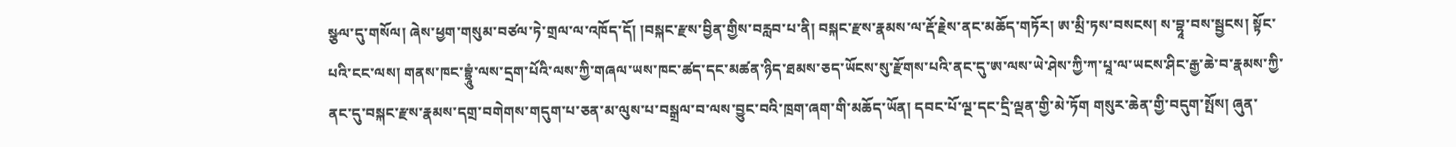སྩལ་དུ་གསོལ། ཞེས་ཕྱག་གསུམ་བཙལ་ཏེ་གྲལ་ལ་འཁོད་དོ། །བསྐང་རྫས་བྱིན་གྱིས་བརླབ་པ་ནི། བསྐང་རྫས་རྣམས་ལ་རྡོ་རྗེས་ནང་མཆོད་གཏོར། ཨ་མྲི་ཏས་བསངས། ས་བྷཱ་བས་སྦྱངས། སྟོང་པའི་ངང་ལས། གནས་ཁང་བྷྲཱུཾ་ལས་དྲག་པོའི་ལས་ཀྱི་གཞལ་ཡས་ཁང་ཚད་དང་མཚན་ཉིད་ཐམས་ཅད་ཡོངས་སུ་རྫོགས་པའི་ནང་དུ་ཨ་ལས་ཡེ་ཤེས་ཀྱི་ཀ་པཱ་ལ་ཡངས་ཤིང་རྒྱ་ཆེ་བ་རྣམས་ཀྱི་ནང་དུ་བསྐང་རྫས་རྣམས་དགྲ་བགེགས་གདུག་པ་ཅན་མ་ལུས་པ་བསྒྲལ་བ་ལས་བྱུང་བའི་ཁྲག་ཞག་གི་མཆོད་ཡོན། དབང་པོ་ལྔ་དང་དྲི་ལྡན་གྱི་མེ་ཏོག གསུར་ཆེན་གྱི་བདུག་སྤོས། ཞུན་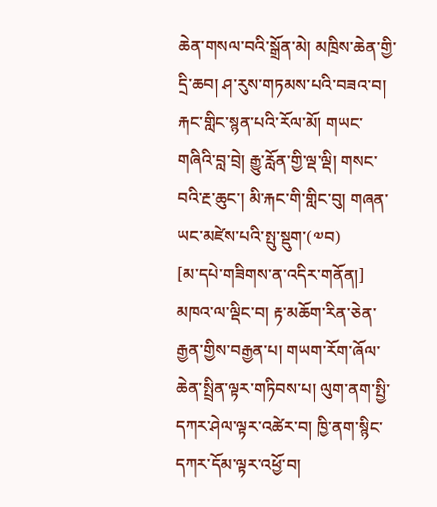ཆེན་གསལ་བའི་སྒྲོན་མེ། མཁྲིས་ཆེན་གྱི་དྲི་ཆབ། ཤ་རུས་གཏམས་པའི་བཟའ་བ། རྐང་གླིང་སྙན་པའི་རོལ་མོ། གཡང་གཞིའི་བླ་བྲེ། རྒྱུ་རློན་གྱི་ལྡ་ལྡི། གསང་བའི་རྔ་ཆུང་། མི་རྐང་གི་གླིང་བུ། གཞན་ཡང་མཛེས་པའི་སྤུ་སྡུག་(༧བ)
[མ་དཔེ་གཟིགས་ན་འདིར་གནོན།]
མཁའ་ལ་ལྡིང་བ། རྟ་མཆོག་རིན་ཅེན་རྒྱན་གྱིས་བརྒྱན་པ། གཡག་རོག་ཞོལ་ཆེན་སྤྲིན་ལྟར་གཏིབས་པ། ལུག་ནག་སྤྱི་དཀར་ཤེལ་ལྟར་འཚེར་བ། ཁྱི་ནག་སྙིང་དཀར་དོམ་ལྟར་འཕྱོ་བ།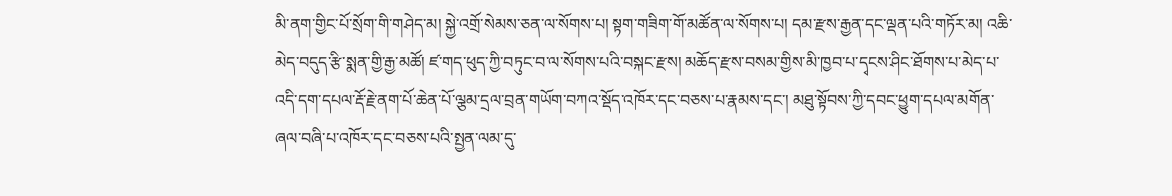མི་ནག་གྱིང་པོ་སྲོག་གི་གཤེད་མ། སྐྱེ་འགྲོ་སེམས་ཅན་ལ་སོགས་པ། སྟག་གཟིག་གོ་མཚོན་ལ་སོགས་པ། དམ་རྫས་རྒྱན་དང་ལྡན་པའི་གཏོར་མ། འཆི་མེད་བདུད་རྩི་སྨན་གྱི་རྒྱ་མཚོ། ཛ་གད་ཕུད་ཀྱི་བཏུང་བ་ལ་སོགས་པའི་བསྐང་རྫས། མཆོད་རྫས་བསམ་གྱིས་མི་ཁྱབ་པ་དྭངས་ཤིང་ཐོགས་པ་མེད་པ་འདི་དག་དཔལ་རྡོ་རྗེ་ནག་པོ་ཆེན་པོ་ལྕམ་དྲལ་བྲན་གཡོག་བཀའ་སྡོད་འཁོར་དང་བཅས་པ་རྣམས་དང་། མཐུ་སྟོབས་ཀྱི་དབང་ཕྱུག་དཔལ་མགོན་ཞལ་བཞི་པ་འཁོར་དང་བཅས་པའི་སྤྱན་ལམ་དུ་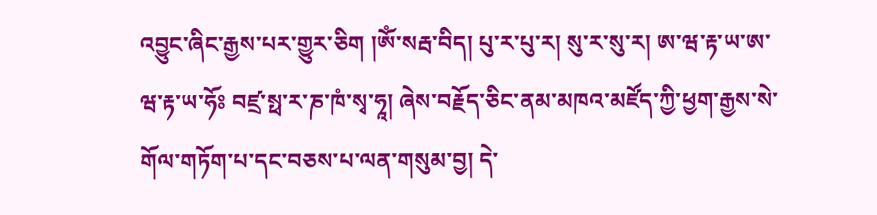འབྱུང་ཞིང་རྒྱས་པར་གྱུར་ཅིག །ཨོཾ་སརྦ་བིད། པུ་ར་པུ་ར། སུ་ར་སུ་ར། ཨ་ཝ་རྟ་ཡ་ཨ་ཝ་རྟ་ཡ་ཧོཿ བཛྲ་སྥ་ར་ཎ་ཁཾ་སྭ་ཧཱ། ཞེས་བརྗོད་ཅིང་ནམ་མཁའ་མཛོད་ཀྱི་ཕྱག་རྒྱས་སེ་གོལ་གཏོག་པ་དང་བཅས་པ་ལན་གསུམ་བྱ། དེ་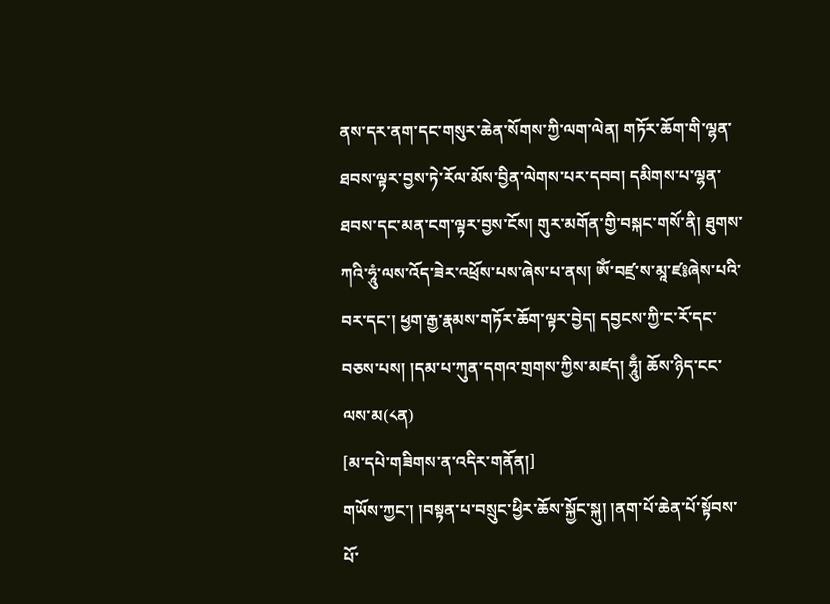ནས་དར་ནག་དང་གསུར་ཆེན་སོགས་ཀྱི་ལག་ལེན། གཏོར་ཆོག་གི་ལྷན་ཐབས་ལྟར་བྱས་ཏེ་རོལ་མོས་བྱིན་ལེགས་པར་དབབ། དམིགས་པ་ལྷན་ཐབས་དང་མན་ངག་ལྟར་བྱས་ངོས། གུར་མགོན་གྱི་བསྐང་གསོ་ནི། ཐུགས་ཀའི་ཧཱུཾ་ལས་འོད་ཟེར་འཕྲོས་པས་ཞེས་པ་ནས། ཨོཾ་བཛྲ་ས་མཱ་ཛ༔ཞེས་པའི་བར་དང་། ཕྱག་རྒྱ་རྣམས་གཏོར་ཆོག་ལྟར་བྱེད། དབྱངས་ཀྱི་ང་རོ་དང་བཅས་པས། །དམ་པ་ཀུན་དགའ་གྲགས་ཀྱིས་མཛད། ཧཱུྃ། ཆོས་ཉིད་ངང་ལས་མ(༨ན)
[མ་དཔེ་གཟིགས་ན་འདིར་གནོན།]
གཡོས་ཀྱང་། །བསྟན་པ་བསྲུང་ཕྱིར་ཆོས་སྐྱོང་སྐུ། །ནག་པོ་ཆེན་པོ་སྟོབས་པོ་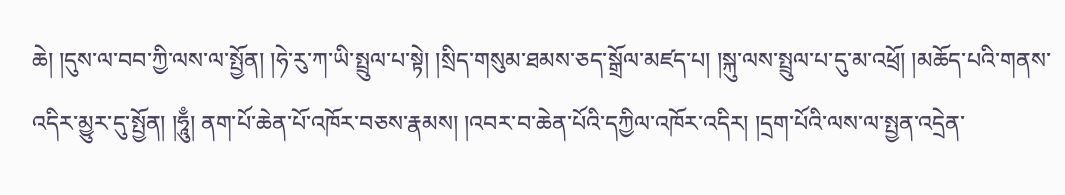ཆེ། །དུས་ལ་བབ་ཀྱི་ལས་ལ་སྤྱོན། །ཧེ་རུ་ཀ་ཡི་སྤྲུལ་པ་སྟེ། །སྲིད་གསུམ་ཐམས་ཅད་སྒྲོལ་མཛད་པ། །སྐུ་ལས་སྤྲུལ་པ་དུ་མ་འཕྲོ། །མཆོད་པའི་གནས་འདིར་མྱུར་དུ་སྤྱོན། །ཧཱུྃ། ནག་པོ་ཆེན་པོ་འཁོར་བཅས་རྣམས། །འབར་བ་ཆེན་པོའི་དཀྱིལ་འཁོར་འདིར། །དྲག་པོའི་ལས་ལ་སྤྱན་འདྲེན་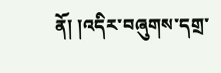ནོ། །འདིར་བཞུགས་དགྲ་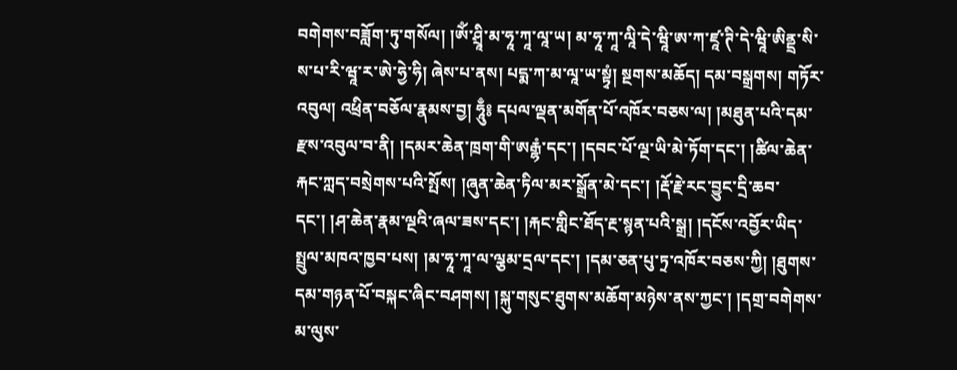བགེགས་བཟློག་ཏུ་གསོལ། །ཨོཾ་ཤྲཱི་མ་ཧཱ་ཀཱ་ལཱ་ཡ། མ་ཧཱ་ཀཱ་ལཱི་དེ་ཝཱི་ཨ་ཀ་ཛཱ་ཊི་དེ་ཝཱི་ཨིནྡྲ་སི་ས་པ་རི་ཝཱ་ར་ཨེ་ཧྱེ་ཧི། ཞེས་པ་ནས། པདྨ་ཀ་མ་ལཱ་ཡ་སྟྭཾ། སྔགས་མཆོད། དམ་བསྒྲགས། གཏོར་འབུལ། འཕྲིན་བཅོལ་རྣམས་བྱ། ཧཱུྃ༔ དཔལ་ལྡན་མགོན་པོ་འཁོར་བཅས་ལ། །མཐུན་པའི་དམ་རྫས་འབུལ་བ་ནི། །དམར་ཆེན་ཁྲག་གི་ཨརྒྷཾ་དང་། །དབང་པོ་ལྔ་ཡི་མེ་ཏོག་དང་། །ཚིལ་ཆེན་རྐང་ཀླད་བསྲེགས་པའི་སྤོས། །ཞུན་ཆེན་ཏིལ་མར་སྒྲོན་མེ་དང་། །རྡོ་རྗེ་རང་བྱུང་དྲི་ཆབ་དང་། །ཤ་ཆེན་རྣམ་ལྔའི་ཞལ་ཟས་དང་། །རྐང་གླིང་ཐོད་རྔ་སྙན་པའི་སྒྲ། །དངོས་འབྱོར་ཡིད་སྤྲུལ་མཁའ་ཁྱབ་པས། །མ་ཧཱ་ཀཱ་ལ་ལྕམ་དྲལ་དང་། །དམ་ཅན་པུ་ཏྲ་འཁོར་བཅས་ཀྱི། །ཐུགས་དམ་གཉན་པོ་བསྐང་ཞིང་བཤགས། །སྐུ་གསུང་ཐུགས་མཆོག་མཉེས་ནས་ཀྱང་། །དགྲ་བགེགས་མ་ལུས་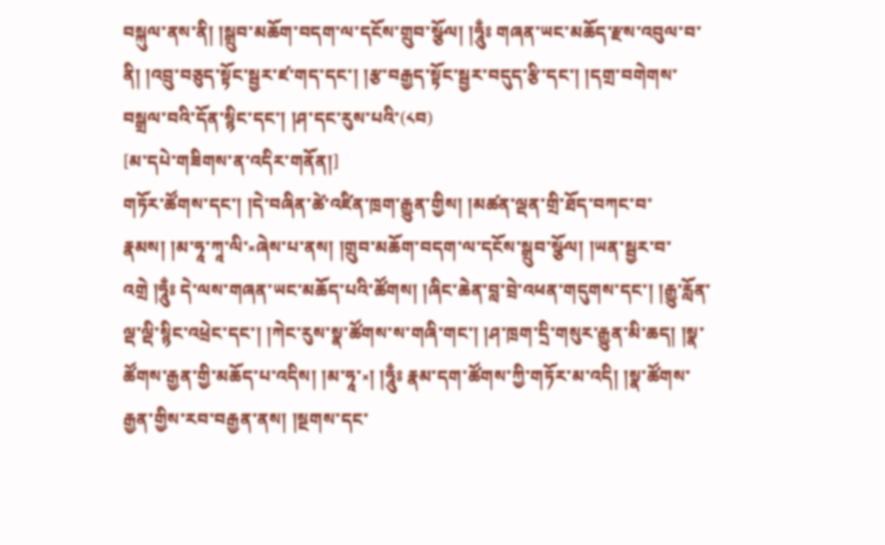བསྐུལ་ནས་ནི། །སྒྲུབ་མཆོག་བདག་ལ་དངོས་གྲུབ་སྩོལ། །ཧཱུྃཿ གཞན་ཡང་མཆོད་རྫས་འབུལ་བ་ནི། །འབྲུ་བཅུད་སྟོང་སྦྱར་ཛ་གད་དང་། །རྩ་བརྒྱད་སྟོང་སྦྱར་བདུད་རྩི་དང་། །དགྲ་བགེགས་བསྒྲལ་བའི་དོན་སྙིང་དང་། །ཤ་དང་རུས་པའི་(༨བ)
[མ་དཔེ་གཟིགས་ན་འདིར་གནོན།]
གཏོར་ཚོགས་དང་། །དེ་བཞིན་ཚེ་འཛིན་ཁྲག་རྒྱུན་གྱིས། །མཚན་ལྡན་གྲི་ཐོད་བཀང་བ་རྣམས། །མ་ཧཱ་ཀཱ་ལི་༝ཞེས་པ་ནས། །གྲུབ་མཆོག་བདག་ལ་དངོས་སྒྲུབ་སྩོལ། །ཡན་སྦྱར་བ་འགྲེ །ཧཱུྃཿ དེ་ལས་གཞན་ཡང་མཆོད་པའི་ཚོགས། །ཞིང་ཆེན་བླ་བྲེ་འཕན་གདུགས་དང་། །རྒྱུ་རློན་ལྡ་ལྡི་སྙིང་འཕྲེང་དང་། །ཀེང་རུས་སྣ་ཚོགས་ས་གཞི་གང་། །ཤ་ཁྲག་དྲི་གསུར་རྒྱུན་མི་ཆད། །སྣ་ཚོགས་རྒྱན་གྱི་མཆོད་པ་འདིས། །མ་ཧཱ་༝། །ཧཱུྃཿ རྣམ་དག་ཚོགས་ཀྱི་གཏོར་མ་འདི། །སྣ་ཚོགས་རྒྱན་གྱིས་རབ་བརྒྱན་ནས། །སྔགས་དང་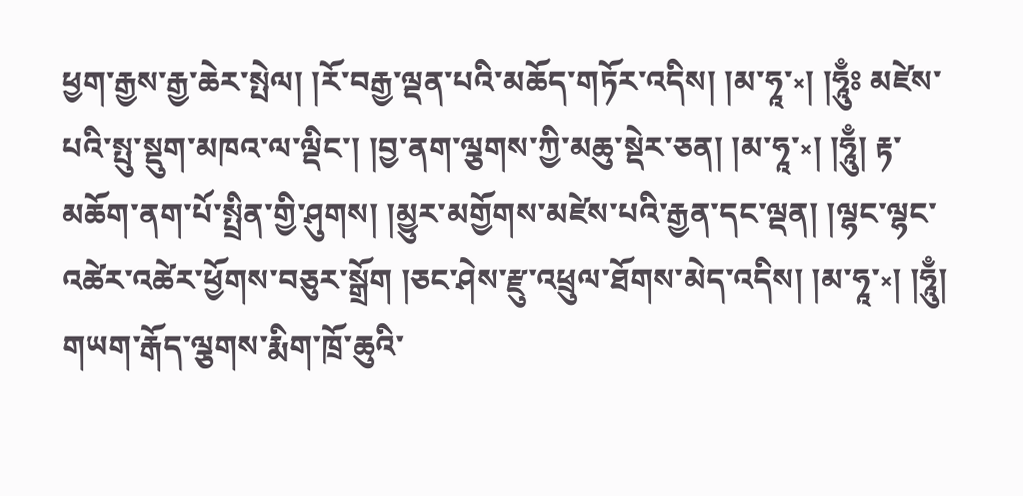ཕྱག་རྒྱས་རྒྱ་ཆེར་སྤེལ། །རོ་བརྒྱ་ལྡན་པའི་མཆོད་གཏོར་འདིས། །མ་ཧཱ་༝། །ཧཱུྃཿ མཛེས་པའི་སྤུ་སྡུག་མཁའ་ལ་ལྡིང་། །བྱ་ནག་ལྕགས་ཀྱི་མཆུ་སྡེར་ཅན། །མ་ཧཱ་༝། །ཧཱུྃ། རྟ་མཆོག་ནག་པོ་སྤྲིན་གྱི་ཤུགས། །མྱུར་མགྱོགས་མཛེས་པའི་རྒྱན་དང་ལྡན། །ལྷང་ལྷང་འཚེར་འཚེར་ཕྱོགས་བཅུར་སྒྲོག །ཅང་ཤེས་རྫུ་འཕྲུལ་ཐོགས་མེད་འདིས། །མ་ཧཱ་༝། །ཧཱུྃ། གཡག་རྒོད་ལྕགས་རྨིག་ཁྲོ་ཆུའི་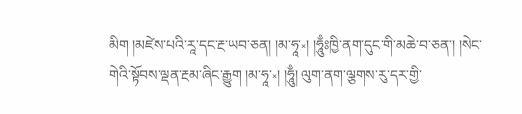མིག །མཛེས་པའི་རཱ་དང་རྔ་ཡབ་ཅན། །མ་ཧཱ་༝། །ཧཱུྃཿཁྱི་ནག་དུང་གི་མཆེ་བ་ཅན་། །སེང་གེའི་སྟོབས་ལྡན་རྔམ་ཞིང་རྒྱུག །མ་ཧཱ་༝། །ཧཱུྃ། ལུག་ནག་ལྕགས་རུ་དར་གྱི་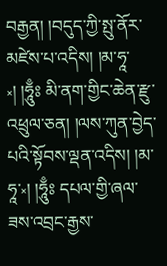བརྒྱན། །བདུད་ཀྱི་སྤུ་ནོར་མཛེས་པ་འདིས། །མ་ཧཱ་༝། །ཧཱུྃཿ མི་ནག་གྱིང་ཆེན་རྫུ་འཕྲུལ་ཅན། །ལས་ཀུན་བྱེད་པའི་སྟོབས་ལྡན་འདིས། །མ་ཧཱ་༝། །ཧཱུྃཿ དཔལ་གྱི་ཞལ་ཟས་འབྲང་རྒྱས་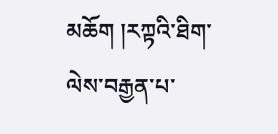མཆོག །རཀྟའི་ཐིག་ལེས་བརྒྱན་པ་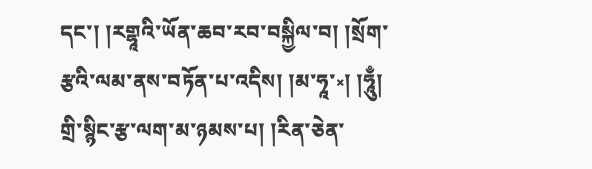དང་། །རགྷཱའི་ཡོན་ཆབ་རབ་བསྐྱིལ་བ། །སྲོག་རྩའི་ལམ་ནས་བཏོན་པ་འདིས། །མ་ཧཱ་༝། །ཧཱུྃ། གྲི་སྙིང་རྩ་ལག་མ་ཉམས་པ། །རིན་ཅེན་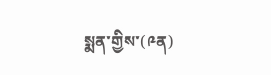སྨན་གྱིས་(༩ན)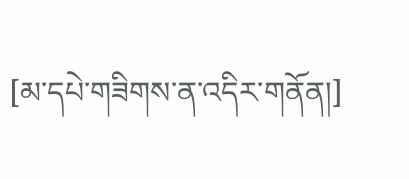[མ་དཔེ་གཟིགས་ན་འདིར་གནོན།]